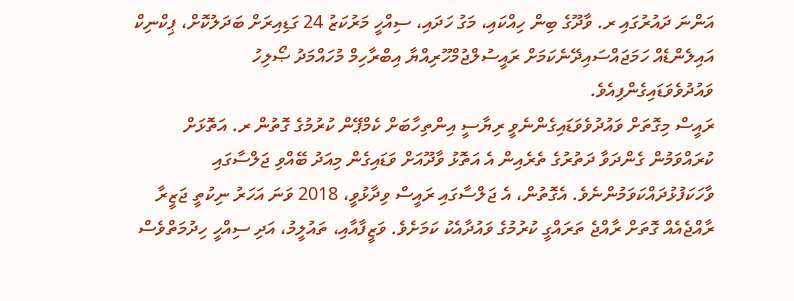އަންނަ ދައުރުގައި ރ. ވާދޫގެ ބިން ހިއްކައި، މަގު ހަދައި، ސިއްހީ މަރުކަޒު 24 ގަޑިއިރަށް ބަދަލުކޮށް، ޕިކްނިކް އައިލެންޑެއް ހަމަޖައްސައިދޭނެކަމަށް ރައީސުލްޖުމްހޫރިއްޔާ އިބްރާހިމް މުހައްމަދު ޞޯލިހު ވައުދުވެވަޑައިގެންފިއެވެ.
ރައީސް މިގޮތަށް ވައުދުވެވަޑައިގެންނެވީ ރިޔާސީ އިންތިހާބަށް ކެމްޕޭން ކުރުމުގެ ގޮތުން ރ. އަތޮޅަށް ކުރައްވަމުން ގެންދަވާ ދަތުރުގެ ތެރެއިން އެ އަތޮޅު ވާދޫއަށް ވަޑައިގެން މިއަދު ބޭއްވި ޖަލްސާގައި ވާހަކަފުޅުދައްކަވަމުންނެވެ. އެގޮތުން، އެ ޖަލްސާގައި ރައީސް ވިދާޅުވީ، 2018 ވަނަ އަހަރު ނިކުތީ ޖަޒީރާ ރާއްޖެއެއް ގޮތަށް ރާއްޖެ ތަރައްގީ ކުރުމުގެ ވައުދާއެކު ކަމަށެވެ. ވަޒީފާއާއި، ތައުލީމު، އަދި ސިއްހީ ހިދުމަތްވެސް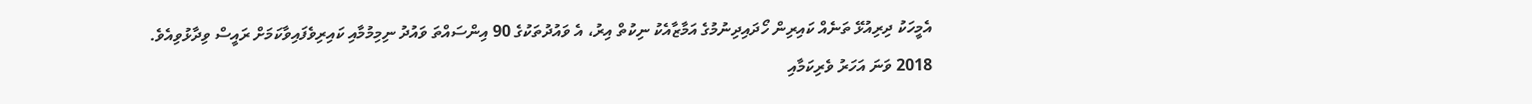އެމީހަކު ދިރިއުޅޭ ތަނެއް ކައިރިން ހޯދައިދިނުމުގެ އަމާޒާއެކު ނިކުތް އިރު، އެ ވައުދުތަކުގެ 90 އިންސައްތަ ވައުދު ނިމިމުމާއި ކައިރިވެފައިވާކަމަށް ރައީސް ވިދާޅުވިއެވެ.
2018 ވަނަ އަހަރު ވެރިކަމާއި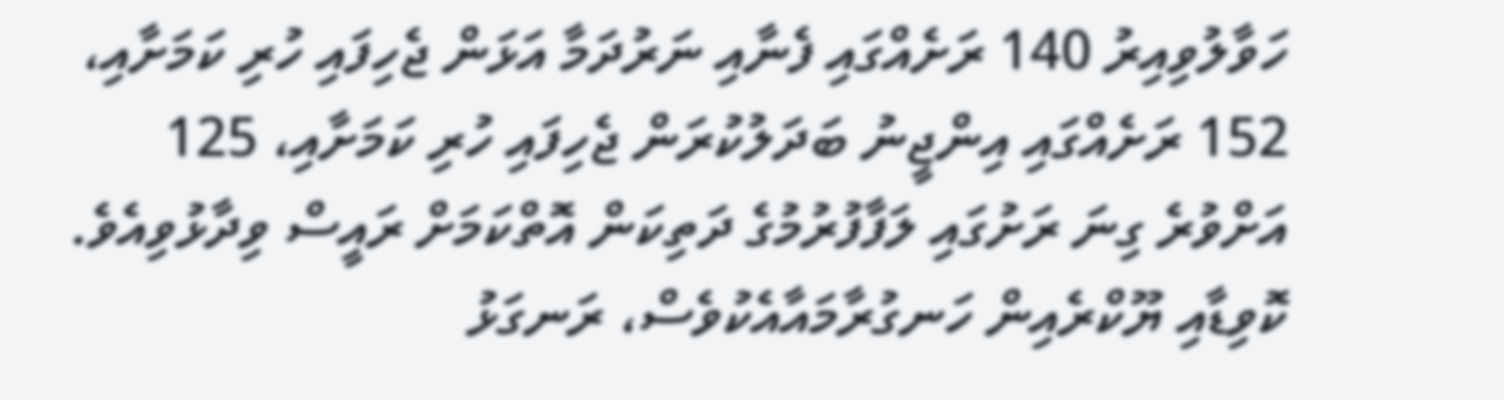ހަވާލުވިއިރު 140 ރަށެއްގައި ފެނާއި ނަރުދަމާ އަޅަން ޖެހިފައި ހުރި ކަމަށާއި، 152 ރަށެއްގައި އިންޖީނު ބަދަލުކުރަން ޖެހިފައި ހުރި ކަމަށާއި، 125 އަށްވުރެ ގިނަ ރަށުގައި ލަފާފުރުމުގެ ދަތިކަން އޮތްކަމަށް ރައީސް ވިދާޅުވިއެވެ. ކޮވިޑާއި ޔޫކްރެއިން ހަނގުރާމައާއެކުވެސް، ރަނގަޅު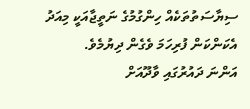ސިޔާސަތުތަކެއް ހިންގުމުގެ ނަތީޖާއަކީ މިއަދު އެކަންކަން ފުރިހަމަ ވެގެން ދިޔުމެވެ.
އަންނަ ދައުރުގައި ވާދޫއަށް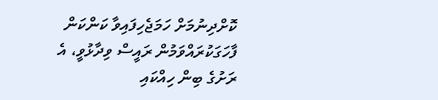ކޮށްދިނުމަށް ހަމަޖެހިފައިވާ ކަންކަން ފާހަގަކުރައްވަމުން ރައީސް ވިދާޅުވީ، އެ ރަށުގެ ބިން ހިއްކައި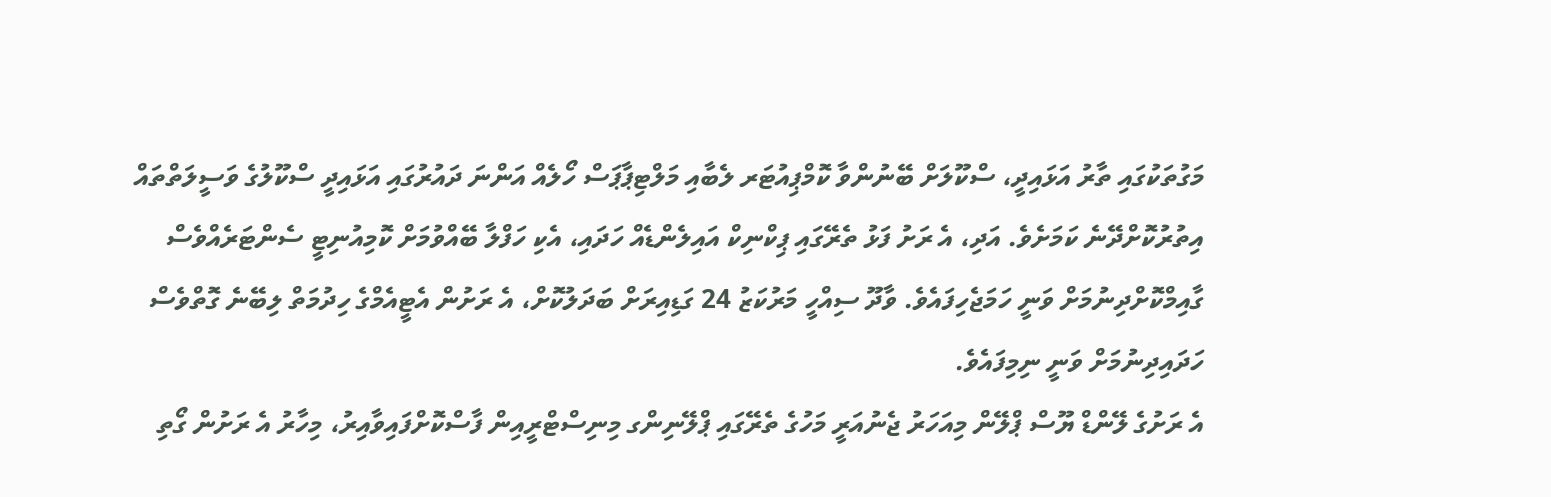މަގުތަކުގައި ތާރު އަޅައިދީ، ސްކޫލަށް ބޭނުންވާ ކޮމްޕިއުޓަރ ލެބާއި މަލްޓިޕާޕަސް ހޯލެއް އަންނަ ދައުރުގައި އަޅައިދީ ސްކޫލުގެ ވަސީލަތްތައް އިތުރުކޮށްދޭނެ ކަމަށެވެ. އަދި، އެ ރަށު ފަޅު ތެރޭގައި ޕިކްނިކް އައިލެންޑެއް ހަދައި، އެކި ހަފްލާ ބޭއްވުމަށް ކޮމިއުނިޓީ ސެންޓަރެއްވެސް ގާއިމްކޮށްދިނުމަށް ވަނީ ހަމަޖެހިފައެވެ. ވާދޫ ސިއްހީ މަރުކަޒު 24 ގަޑިއިރަށް ބަދަލުކޮށް، އެ ރަށުން އެޓީއެމްގެ ހިދުމަތް ލިބޭނެ ގޮތްވެސް ހަދައިދިނުމަށް ވަނީ ނިމިފައެވެ.
އެ ރަށުގެ ލޭންޑް ޔޫސް ޕްލޭން މިއަހަރު ޖެނުއަރީ މަހުގެ ތެރޭގައި ޕްލޭނިންގ މިނިސްޓްރީއިން ފާސްކޮށްފައިވާއިރު، މިހާރު އެ ރަށުން ގޯތި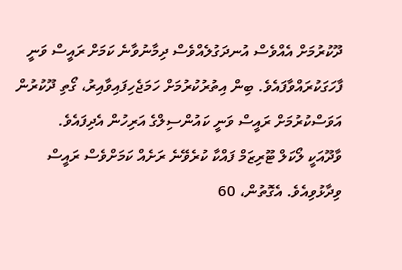ދޫކުރުމަށް އެއްވެސް އުނދަގުލެއްވެސް ދިމާނުވާނެ ކަމަށް ރައީސް ވަނީ ފާހަގަކުރައްވާފައެވެ. ބިން އިތުރުކުރުމަށް ހަމަޖެހިފައިވާއިރު، ގޯތި ދޫކުރުން އަވަސްކުރުމަށް ރައީސް ވަނީ ކައުންސިލްގެ އަރިހުން އެދިފައެވެ.
ވާދޫއަކީ ލޯކަލް ޓޫރިޒަމް ފައްކާ ކުރެވޭނެ ރަށެއް ކަމަށްވެސް ރައީސް ވިދާޅުވިއެވެ. އެގޮތުން، 60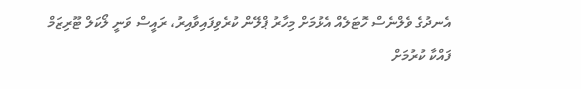އެނދުގެ ވެލްނެސް ހޮޓަލެއް އެޅުމަށް މިހާރު ޕްލޭން ކުރެވިފައިވާއިރު، ރައީސް ވަނީ ލޯކަލް ޓޫރިޒަމް ފައްކާ ކުރުމަށް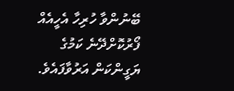ބޭނުންވާ ހުރިހާ އެހީއެއް ފޯރުކޮށްދޭނެ ކަމުގެ ޔަގީންކަން އަރުވާފައެވެ.